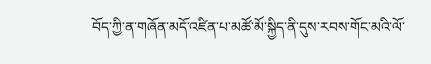བོད་ཀྱི་ན་གཞོན་མདོ་འཛིན་པ་མཚོ་མོ་སྐྱིད་ནི་དུས་རབས་གོང་མའི་ལོ་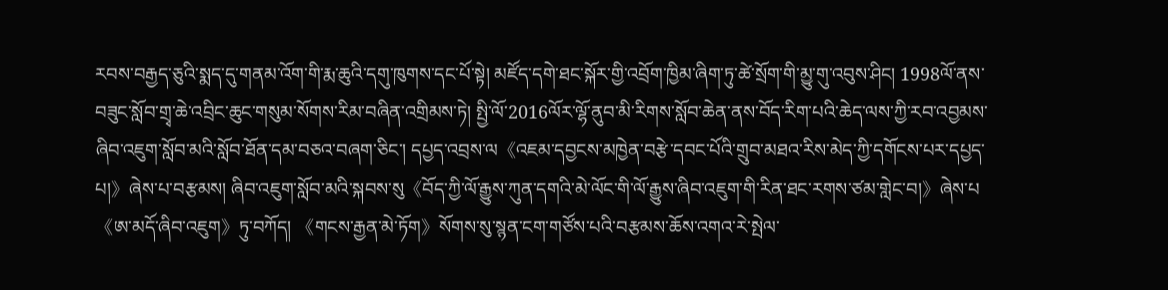རབས་བརྒྱད་ཅུའི་སྨད་དུ་གནམ་འོག་གི་རྨ་ཆུའི་དགུ་ཁུགས་དང་པོ་སྟེ། མཛོད་དགེ་ཐང་སྐོར་གྱི་འབྲོག་ཁྱིམ་ཞིག་ཏུ་ཚེ་སྲོག་གི་མྱུ་གུ་འབུས་ཤིང། 1998ལོ་ནས་བཟུང་སློབ་གྲྭ་ཆེ་འབྲིང་ཆུང་གསུམ་སོགས་རིམ་བཞིན་འགྲིམས་ཏེ། སྤྱི་ལོ་2016ལོར་ལྷོ་ནུབ་མི་རིགས་སློབ་ཆེན་ནས་བོད་རིག་པའི་ཆེད་ལས་ཀྱི་རབ་འབྱམས་ཞིབ་འཇུག་སློབ་མའི་སློབ་ཐོན་དམ་བཅའ་བཞག་ཅིང་། དཔྱད་འབྲས་ལ《འཇམ་དབྱངས་མཁྱེན་བརྩེ་དབང་པོའི་གྲུབ་མཐའ་རིས་མེད་ཀྱི་དགོངས་པར་དཔྱད་པ།》ཞེས་པ་བརྩམས། ཞིབ་འཇུག་སློབ་མའི་སྐབས་སུ《བོད་ཀྱི་ལོ་རྒྱུས་ཀུན་དགའི་མེ་ལོང་གི་ལོ་རྒྱུས་ཞིབ་འཇུག་གི་རིན་ཐང་རགས་ཙམ་གླེང་བ།》ཞེས་པ《ཨ་མདོ་ཞིབ་འཇུག》ཏུ་བཀོད། 《གངས་རྒྱན་མེ་ཏོག》སོགས་སུ་སྙན་ངག་གཙོས་པའི་བརྩམས་ཆོས་འགའ་རེ་སྤེལ་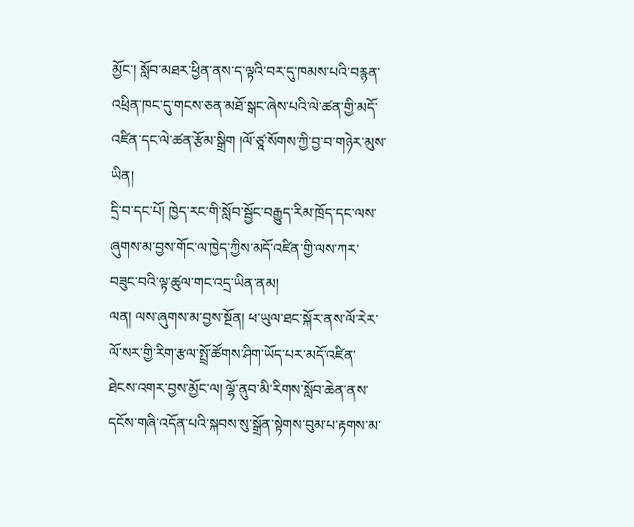མྱོང་། སློབ་མཐར་ཕྱིན་ནས་ད་ལྟའི་བར་དུ་ཁམས་པའི་བརྙན་འཕྲིན་ཁང་དུ་གངས་ཅན་མཐོ་སྒང་ཞེས་པའི་ལེ་ཚན་གྱི་མདོ་འཛིན་དང་ལེ་ཚན་རྩོམ་སྒྲིག །ལོ་ཙཱ་སོགས་ཀྱི་བྱ་བ་གཉེར་མུས་ཡིན།
དྲི་བ་དང་པོ། ཁྱེད་རང་གི་སློབ་སྦྱོང་བརྒྱུད་རིམ་ཁྲོད་དང་ལས་ཞུགས་མ་བྱས་གོང་ལ་ཁྱེད་ཀྱིས་མདོ་འཛིན་གྱི་ལས་ཀར་བཟུང་བའི་ལྟ་ཚུལ་གང་འདྲ་ཡིན་ནམ།
ལན། ལས་ཞུགས་མ་བྱས་སྔོན། ཕ་ཡུལ་ཐང་སྐོར་ནས་ལོ་རེར་ལོ་སར་གྱི་རིག་རྩལ་སྤྲོ་ཚོགས་ཤིག་ཡོད་པར་མདོ་འཛིན་ཐེངས་འགར་བྱས་མྱོང་ལ། ལྷོ་ནུབ་མི་རིགས་སློབ་ཆེན་ནས་དངོས་གཞི་འདོན་པའི་སྐབས་སུ་སྒྲོན་སྟེགས་བུམ་པ་རྟགས་མ་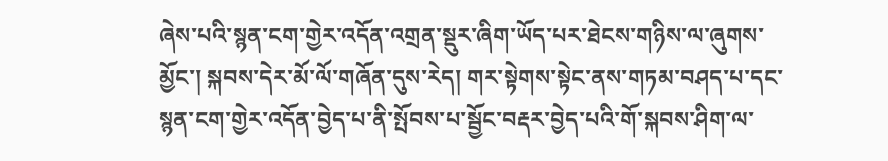ཞེས་པའི་སྙན་ངག་གྱེར་འདོན་འགྲན་སྡུར་ཞིག་ཡོད་པར་ཐེངས་གཉིས་ལ་ཞུགས་མྱོང་། སྐབས་དེར་མོ་ལོ་གཞོན་དུས་རེད། གར་སྟེགས་སྟེང་ནས་གཏམ་བཤད་པ་དང་སྙན་ངག་གྱེར་འདོན་བྱེད་པ་ནི་སྤོབས་པ་སྦྱོང་བརྡར་བྱེད་པའི་གོ་སྐབས་ཤིག་ལ་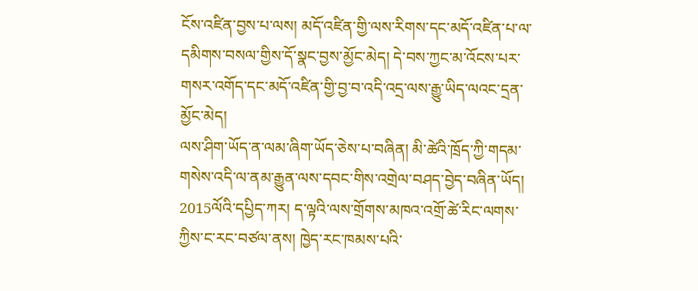ངོས་འཛིན་བྱས་པ་ལས། མདོ་འཛིན་གྱི་ལས་རིགས་དང་མདོ་འཛིན་པ་ལ་དམིགས་བསལ་གྱིས་དོ་སྣང་བྱས་མྱོང་མེད། དེ་བས་ཀྱང་མ་འོངས་པར་གསར་འགོད་དང་མདོ་འཛིན་གྱི་བྱ་བ་འདི་འདྲ་ལས་རྒྱུ་ཡིད་ལའང་དྲན་མྱོང་མེད།
ལས་ཤིག་ཡོད་ན་ལམ་ཞིག་ཡོད་ཅེས་པ་བཞིན། མི་ཚེའི་ཁྲོད་ཀྱི་གདམ་གསེས་འདི་ལ་ནམ་རྒྱུན་ལས་དབང་གིས་འགྲེལ་བཤད་བྱེད་བཞིན་ཡོད། 2015ལོའི་དཔྱིད་ཀར། ད་ལྟའི་ལས་གྲོགས་མཁའ་འགྲོ་ཚེ་རིང་ལགས་ཀྱིས་ང་རང་བཙལ་ནས། ཁྱེད་རང་ཁམས་པའི་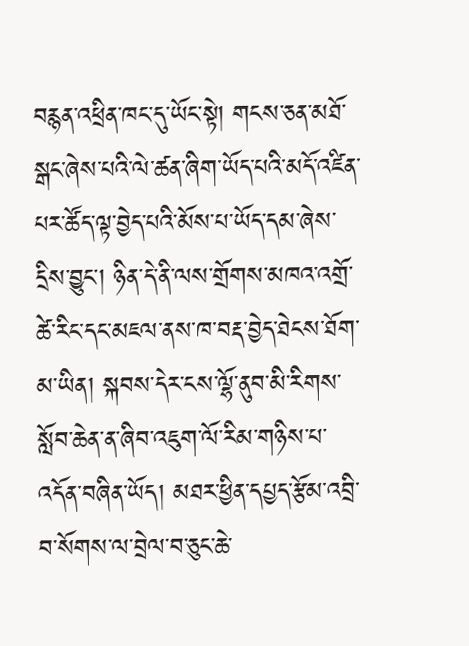བརྙན་འཕྲིན་ཁང་དུ་ཡོང་སྟེ། གངས་ཅན་མཐོ་སྒང་ཞེས་པའི་ལེ་ཚན་ཞིག་ཡོད་པའི་མདོ་འཛིན་པར་ཚོད་ལྟ་བྱེད་པའི་མོས་པ་ཡོད་དམ་ཞེས་དྲིས་བྱུང་། ཉིན་དེ་ནི་ལས་གྲོགས་མཁའ་འགྲོ་ཚེ་རིང་དང་མཇལ་ནས་ཁ་བརྡ་བྱེད་ཐེངས་ཐོག་མ་ཡིན། སྐབས་དེར་ངས་ལྷོ་ནུབ་མི་རིགས་སློབ་ཆེན་ན་ཞིབ་འཇུག་ལོ་རིམ་གཉིས་པ་འདོན་བཞིན་ཡོད། མཐར་ཕྱིན་དཔྱད་རྩོམ་འབྲི་བ་སོགས་ལ་བྲེལ་བ་ཅུང་ཆེ་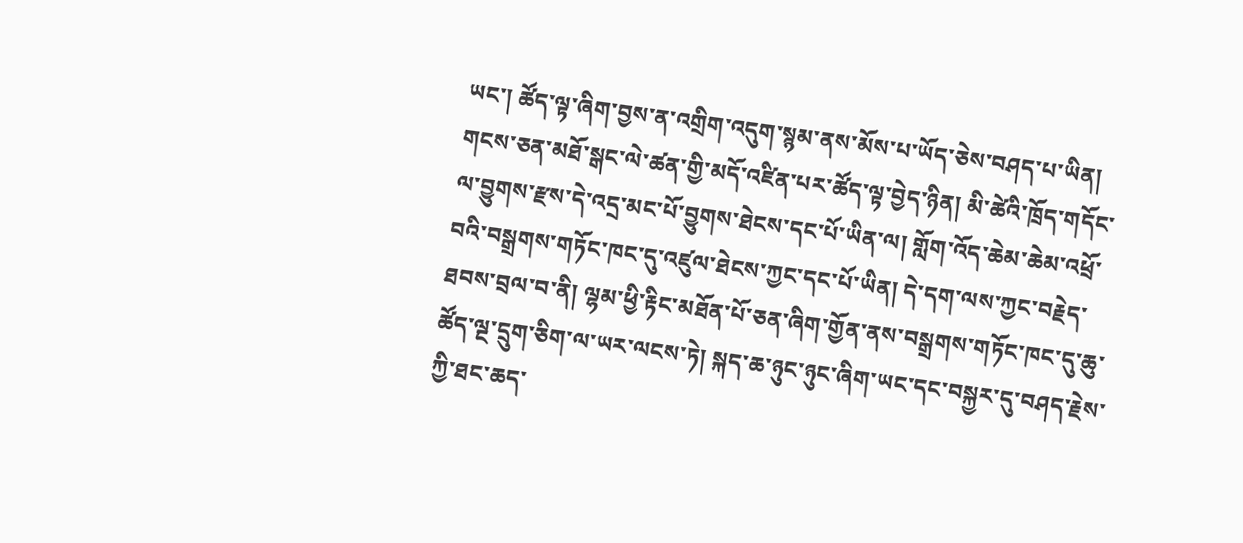ཡང་། ཚོད་ལྟ་ཞིག་བྱས་ན་འགྲིག་འདུག་སྙམ་ནས་མོས་པ་ཡོད་ཅེས་བཤད་པ་ཡིན།
གངས་ཅན་མཐོ་སྒང་ལེ་ཚན་གྱི་མདོ་འཛིན་པར་ཚོད་ལྟ་བྱེད་ཉིན། མི་ཚེའི་ཁྲོད་གདོང་ལ་བྱུགས་རྫས་དེ་འདྲ་མང་པོ་བྱུགས་ཐེངས་དང་པོ་ཡིན་ལ། གློག་འོད་ཆེམ་ཆེམ་འཕྲོ་བའི་བསྒྲགས་གཏོང་ཁང་དུ་འཛུལ་ཐེངས་ཀྱང་དང་པོ་ཡིན། དེ་དག་ལས་ཀྱང་བརྗེད་ཐབས་བྲལ་བ་ནི། ལྷམ་ཕྱི་རྟིང་མཐོན་པོ་ཅན་ཞིག་གྱོན་ནས་བསྒྲགས་གཏོང་ཁང་དུ་ཆུ་ཚོད་ལྔ་དྲུག་ཅིག་ལ་ཡར་ལངས་ཏེ། སྐད་ཆ་ཉུང་ཉུང་ཞིག་ཡང་དང་བསྐྱར་དུ་བཤད་རྗེས་ཀྱི་ཐང་ཆད་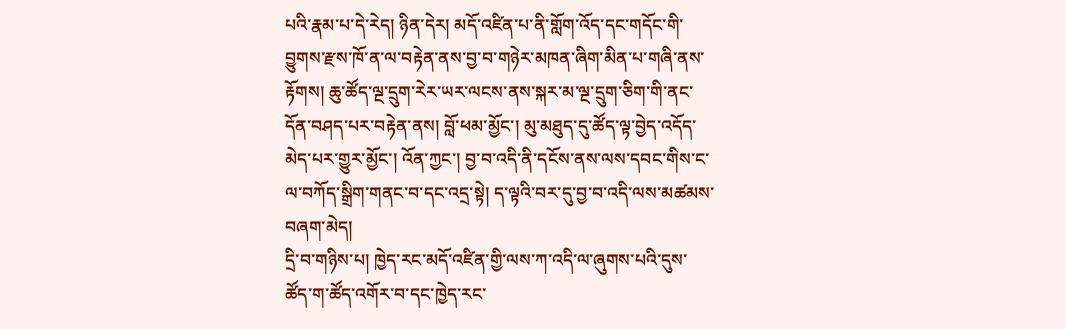པའི་རྣམ་པ་དེ་རེད། ཉིན་དེར། མདོ་འཛིན་པ་ནི་གློག་འོད་དང་གདོང་གི་བྱུགས་རྫས་ཁོ་ན་ལ་བརྟེན་ནས་བྱ་བ་གཉེར་མཁན་ཞིག་མིན་པ་གཞི་ནས་རྟོགས། ཆུ་ཚོད་ལྔ་དྲུག་རེར་ཡར་ལངས་ནས་སྐར་མ་ལྔ་དྲུག་ཅིག་གི་ནང་དོན་བཤད་པར་བརྟེན་ནས། བློ་ཕམ་མྱོང་། མུ་མཐུད་དུ་ཚོད་ལྟ་བྱེད་འདོད་མེད་པར་གྱུར་མྱོང་། འོན་ཀྱང་། བྱ་བ་འདི་ནི་དངོས་ནས་ལས་དབང་གིས་ང་ལ་བཀོད་སྒྲིག་གནང་བ་དང་འདྲ་སྟེ། ད་ལྟའི་བར་དུ་བྱ་བ་འདི་ལས་མཚམས་བཞག་མེད།
དྲི་བ་གཉིས་པ། ཁྱེད་རང་མདོ་འཛིན་གྱི་ལས་ཀ་འདི་ལ་ཞུགས་པའི་དུས་ཚོད་ག་ཚོད་འགོར་བ་དང་ཁྱེད་རང་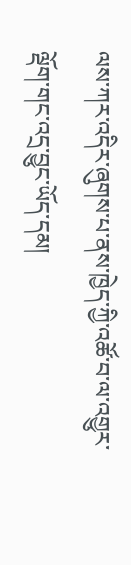ལས་ཀར་འདིར་ཞུགས་པ་ནས་ཁྱེད་ཀྱི་འཚོ་བ་ལ་འགྱུར་ལྡོག་གང་འདྲ་བྱུང་ཡོད་དམ།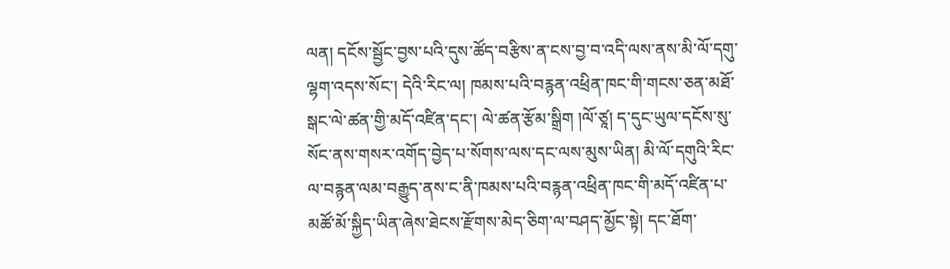ལན། དངོས་སྦྱོང་བྱས་པའི་དུས་ཚོད་བརྩིས་ན་ངས་བྱ་བ་འདི་ལས་ནས་མི་ལོ་དགུ་ལྷག་འདས་སོང་། དེའི་རིང་ལ། ཁམས་པའི་བརྙན་འཕྲིན་ཁང་གི་གངས་ཅན་མཐོ་སྒང་ལེ་ཚན་གྱི་མདོ་འཛིན་དང་། ལེ་ཚན་རྩོམ་སྒྲིག །ལོ་ཙཱ། ད་དུང་ཡུལ་དངོས་སུ་སོང་ནས་གསར་འགོད་བྱེད་པ་སོགས་ལས་དང་ལས་མུས་ཡིན། མི་ལོ་དགུའི་རིང་ལ་བརྙན་ལམ་བརྒྱུད་ནས་ང་ནི་ཁམས་པའི་བརྙན་འཕྲིན་ཁང་གི་མདོ་འཛིན་པ་མཚོ་མོ་སྐྱིད་ཡིན་ཞེས་ཐེངས་རྫོགས་མེད་ཅིག་ལ་བཤད་མྱོང་སྟེ། དང་ཐོག་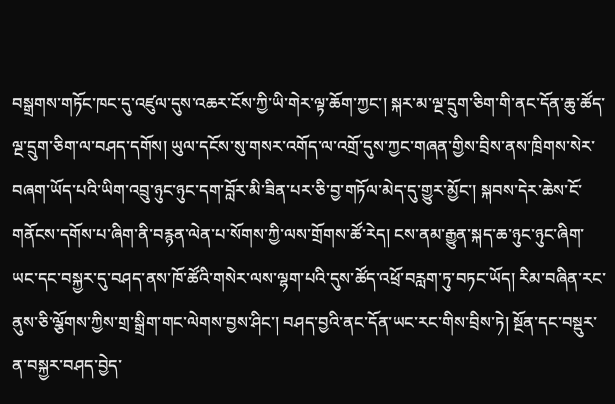བསྒྲགས་གཏོང་ཁང་དུ་འཛུལ་དུས་འཆར་ངོས་ཀྱི་ཡི་གེར་ལྟ་ཆོག་ཀྱང་། སྐར་མ་ལྔ་དྲུག་ཅིག་གི་ནང་དོན་ཆུ་ཚོད་ལྔ་དྲུག་ཅིག་ལ་བཤད་དགོས། ཡུལ་དངོས་སུ་གསར་འགོད་ལ་འགྲོ་དུས་ཀྱང་གཞན་གྱིས་བྲིས་ནས་ཁྲིགས་སེར་བཞག་ཡོད་པའི་ཡིག་འབྲུ་ཉུང་ཉུང་དག་བློར་མི་ཟིན་པར་ཅི་བྱ་གཏོལ་མེད་དུ་གྱུར་མྱོང་། སྐབས་དེར་ཆེས་ངོ་གནོངས་དགོས་པ་ཞིག་ནི་བརྙན་ལེན་པ་སོགས་ཀྱི་ལས་གྲོགས་ཚོ་རེད། ངས་ནམ་རྒྱུན་སྐད་ཆ་ཉུང་ཉུང་ཞིག་ཡང་དང་བསྐྱར་དུ་བཤད་ནས་ཁོ་ཚོའི་གསེར་ལས་ལྷག་པའི་དུས་ཚོད་འཕྲོ་བརླག་ཏུ་བཏང་ཡོད། རིམ་བཞིན་རང་ནུས་ཅི་ལྕོགས་ཀྱིས་གྲ་སྒྲིག་གང་ལེགས་བྱས་ཤིང་། བཤད་བྱའི་ནང་དོན་ཡང་རང་གིས་བྲིས་ཏེ། སྔོན་དང་བསྡུར་ན་བསྐྱར་བཤད་བྱེད་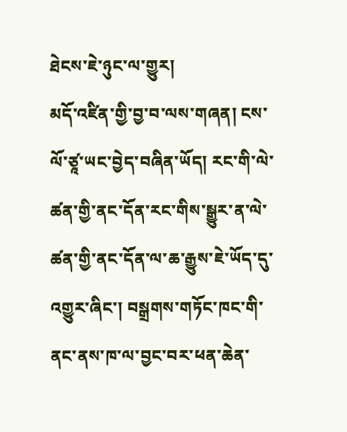ཐེངས་ཇེ་ཉུང་ལ་གྱུར།
མདོ་འཛིན་གྱི་བྱ་བ་ལས་གཞན། ངས་ལོ་ཙཱ་ཡང་བྱེད་བཞིན་ཡོད། རང་གི་ལེ་ཚན་གྱི་ནང་དོན་རང་གིས་སྒྱུར་ན་ལེ་ཚན་གྱི་ནང་དོན་ལ་ཆ་རྒྱུས་ཇེ་ཡོད་དུ་འགྱུར་ཞིང་། བསྒྲགས་གཏོང་ཁང་གི་ནང་ནས་ཁ་ལ་བྱང་བར་ཕན་ཆེན་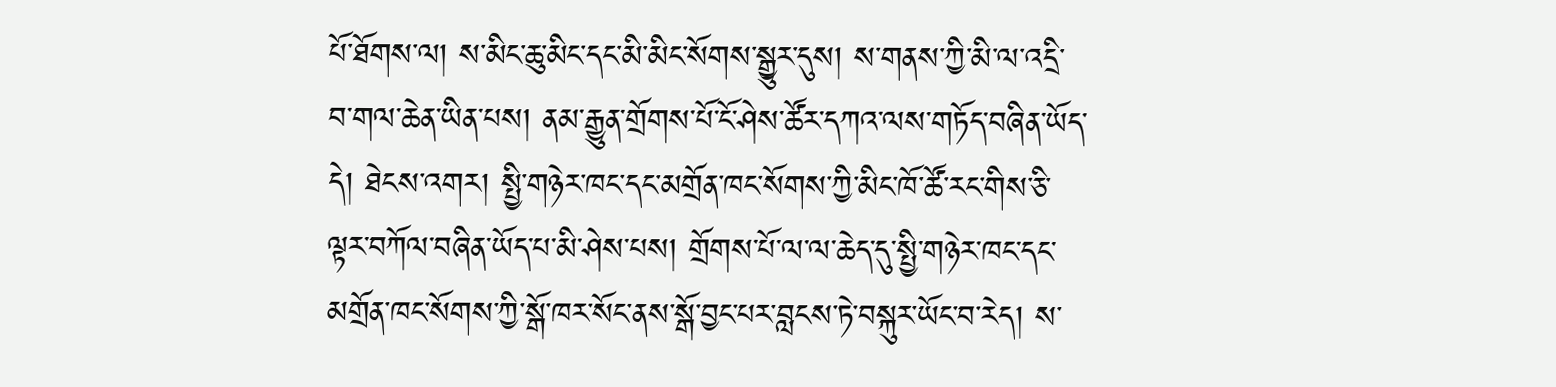པོ་ཐོགས་ལ། ས་མིང་ཆུ་མིང་དང་མི་མིང་སོགས་སྒྱུར་དུས། ས་གནས་ཀྱི་མི་ལ་འདྲི་བ་གལ་ཆེན་ཡིན་པས། ནམ་རྒྱུན་གྲོགས་པོ་ངོ་ཤེས་ཚོར་དཀའ་ལས་གཏོད་བཞིན་ཡོད་དེ། ཐེངས་འགར། སྤྱི་གཉེར་ཁང་དང་མགྲོན་ཁང་སོགས་ཀྱི་མིང་ཁོ་ཚོ་རང་གིས་ཅི་ལྟར་བཀོལ་བཞིན་ཡོད་པ་མི་ཤེས་པས། གྲོགས་པོ་ལ་ལ་ཆེད་དུ་སྤྱི་གཉེར་ཁང་དང་མགྲོན་ཁང་སོགས་ཀྱི་སྒོ་ཁར་སོང་ནས་སྒོ་བྱང་པར་བླངས་ཏེ་བསྐུར་ཡོང་བ་རེད། ས་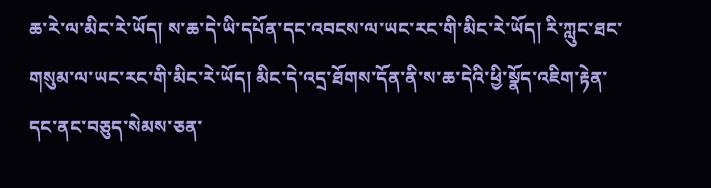ཆ་རེ་ལ་མིང་རེ་ཡོད། ས་ཆ་དེ་ཡི་དཔོན་དང་འབངས་ལ་ཡང་རང་གི་མིང་རེ་ཡོད། རི་ཀླུང་ཐང་གསུམ་ལ་ཡང་རང་གི་མིང་རེ་ཡོད། མིང་དེ་འདྲ་ཐོགས་དོན་ནི་ས་ཆ་དེའི་ཕྱི་སྣོད་འཇིག་རྟེན་དང་ནང་བཅུད་སེམས་ཅན་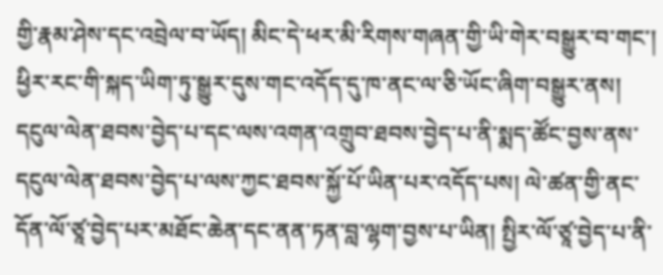གྱི་རྣམ་ཤེས་དང་འབྲེལ་བ་ཡོད། མིང་དེ་ཕར་མི་རིགས་གཞན་གྱི་ཡི་གེར་བསྒྱུར་བ་གང་། ཕྱིར་རང་གི་སྐད་ཡིག་ཏུ་སྒྱུར་དུས་གང་འདོད་དུ་ཁ་ནང་ལ་ཅི་ཡོང་ཞིག་བསྒྱུར་ནས། དངུལ་ལེན་ཐབས་བྱེད་པ་དང་ལས་འགན་འགྲུབ་ཐབས་བྱེད་པ་ནི་སྨད་ཚོང་བྱས་ནས་དངུལ་ལེན་ཐབས་བྱེད་པ་ལས་ཀྱང་ཐབས་སྐྱོ་པོ་ཡིན་པར་འདོད་པས། ལེ་ཚན་གྱི་ནང་དོན་ལོ་ཙཱ་བྱེད་པར་མཐོང་ཆེན་དང་ནན་ཏན་བླ་ལྷག་བྱས་པ་ཡིན། སྤྱིར་ལོ་ཙཱ་བྱེད་པ་ནི་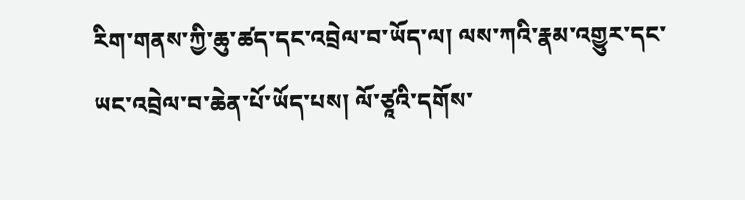རིག་གནས་ཀྱི་ཆུ་ཚད་དང་འབྲེལ་བ་ཡོད་ལ། ལས་ཀའི་རྣམ་འགྱུར་དང་ཡང་འབྲེལ་བ་ཆེན་པོ་ཡོད་པས། ལོ་ཙཱའི་དགོས་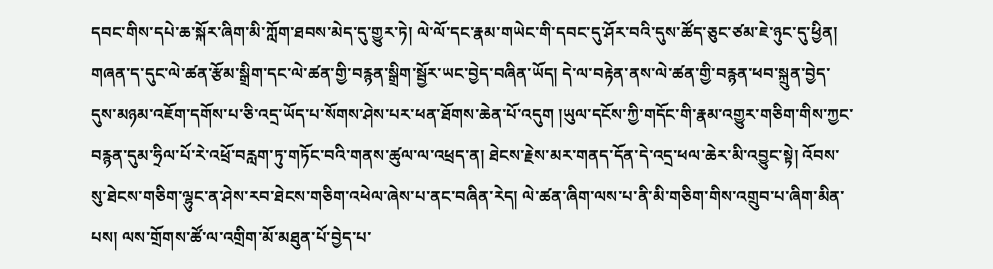དབང་གིས་དཔེ་ཆ་སྐོར་ཞིག་མི་ཀློག་ཐབས་མེད་དུ་གྱུར་ཏེ། ལེ་ལོ་དང་རྣམ་གཡེང་གི་དབང་དུ་ཤོར་བའི་དུས་ཚོད་ཅུང་ཙམ་ཇེ་ཉུང་དུ་ཕྱིན།
གཞན་ད་དུང་ལེ་ཚན་རྩོམ་སྒྲིག་དང་ལེ་ཚན་གྱི་བརྙན་སྒྲིག་སྦྱོར་ཡང་བྱེད་བཞིན་ཡོད། དེ་ལ་བརྟེན་ནས་ལེ་ཚན་གྱི་བརྙན་ཕབ་སྐྲུན་བྱེད་དུས་མཉམ་འཇོག་དགོས་པ་ཅི་འདྲ་ཡོད་པ་སོགས་ཤེས་པར་ཕན་ཐོགས་ཆེན་པོ་འདུག །ཡུལ་དངོས་ཀྱི་གདོང་གི་རྣམ་འགྱུར་གཅིག་གིས་ཀྱང་བརྙན་དུམ་ཧྲིལ་པོ་རེ་འཕྲོ་བརླག་ཏུ་གཏོང་བའི་གནས་ཚུལ་ལ་འཕྲད་ན། ཐེངས་རྗེས་མར་གནད་དོན་དེ་འདྲ་ཕལ་ཆེར་མི་འབྱུང་སྟེ། འོབས་སུ་ཐེངས་གཅིག་ལྷུང་ན་ཤེས་རབ་ཐེངས་གཅིག་འཕེལ་ཞེས་པ་ནང་བཞིན་རེད། ལེ་ཚན་ཞིག་ལས་པ་ནི་མི་གཅིག་གིས་འགྲུབ་པ་ཞིག་མིན་པས། ལས་གྲོགས་ཚོ་ལ་འགྲིག་མོ་མཐུན་པོ་བྱེད་པ་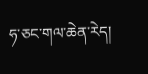ཧ་ཅང་གལ་ཆེན་རེད།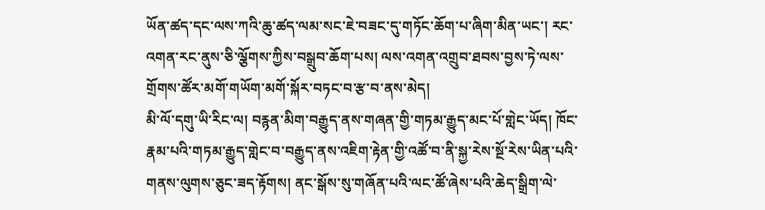ཡོན་ཚད་དང་ལས་ཀའི་ཆུ་ཚད་ལམ་སང་ཇེ་བཟང་དུ་གཏོང་ཆོག་པ་ཞིག་མིན་ཡང་། རང་འགན་རང་ནུས་ཅི་ལྕོགས་ཀྱིས་བསྒྲུབ་ཆོག་པས། ལས་འགན་འགྲུབ་ཐབས་བྱས་ཏེ་ལས་གྲོགས་ཚོར་མགོ་གཡོག་མགོ་སྐོར་བཏང་བ་རྩ་བ་ནས་མེད།
མི་ལོ་དགུ་ཡི་རིང་ལ། བརྙན་མིག་བརྒྱུད་ནས་གཞན་གྱི་གཏམ་རྒྱུད་མང་པོ་གླེང་ཡོད། ཁོང་རྣམ་པའི་གཏམ་རྒྱུད་གླེང་བ་བརྒྱུད་ནས་འཇིག་རྟེན་གྱི་འཚོ་བ་ནི་སྐྱ་རེས་སྔོ་རེས་ཡིན་པའི་གནས་ལུགས་ཅུང་ཟད་རྟོགས། ནང་སྒོས་སུ་གཞོན་པའི་ལང་ཚོ་ཞེས་པའི་ཆེད་སྒྲིག་ལེ་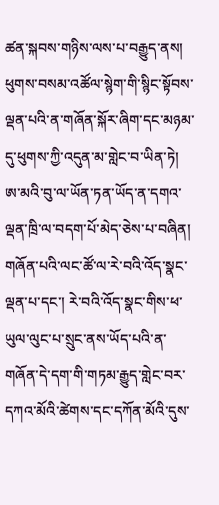ཚན་སྐབས་གཉིས་ལས་པ་བརྒྱུད་ནས། ཕུགས་བསམ་འཚོལ་སྙེག་གི་སྙིང་སྟོབས་ལྡན་པའི་ན་གཞོན་སྐོར་ཞིག་དང་མཉམ་དུ་ཕུགས་ཀྱི་འདུན་མ་གླེང་བ་ཡིན་ཏེ། ཨ་མའི་བུ་ལ་ཡོན་ཏན་ཡོད་ན་དགའ་ལྡན་ཁྲི་ལ་བདག་པོ་མེད་ཅེས་པ་བཞིན། གཞོན་པའི་ལང་ཚོ་ལ་རེ་བའི་འོད་སྣང་ལྡན་པ་དང་། རེ་བའི་འོད་སྣང་གིས་ཕ་ཡུལ་ལུང་པ་སྲུང་ནས་ཡོད་པའི་ན་གཞོན་དེ་དག་གི་གཏམ་རྒྱུད་གླེང་བར་དཀའ་མོའི་ཚེགས་དང་དཀོན་མོའི་དུས་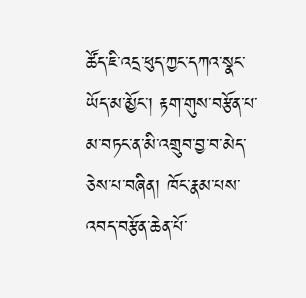ཚོད་ཇི་འདྲ་ཕུད་ཀྱང་དཀའ་སྣང་ཡོད་མ་མྱོང་། རྟག་གུས་བརྩོན་པ་མ་བཏང་ན་མི་འགྲུབ་བྱ་བ་མེད་ཅེས་པ་བཞིན། ཁོང་རྣམ་པས་འབད་བརྩོན་ཆེན་པོ་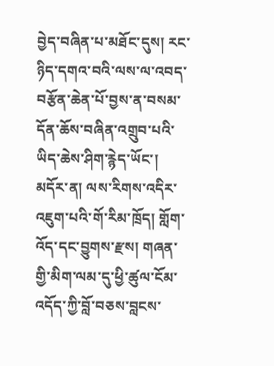བྱེད་བཞིན་པ་མཐོང་དུས། རང་ཉིད་དགའ་བའི་ལས་ལ་འབད་བརྩོན་ཆེན་པོ་བྱས་ན་བསམ་དོན་ཆོས་བཞིན་འགྲུབ་པའི་ཡིད་ཆེས་ཤིག་རྙེད་ཡོང་།
མདོར་ན། ལས་རིགས་འདིར་འཇུག་པའི་གོ་རིམ་ཁྲོད། གློག་འོད་དང་བྱུགས་རྫས། གཞན་གྱི་མིག་ལམ་དུ་ཕྱི་ཚུལ་ངོམ་འདོད་ཀྱི་བློ་བཅས་བླངས་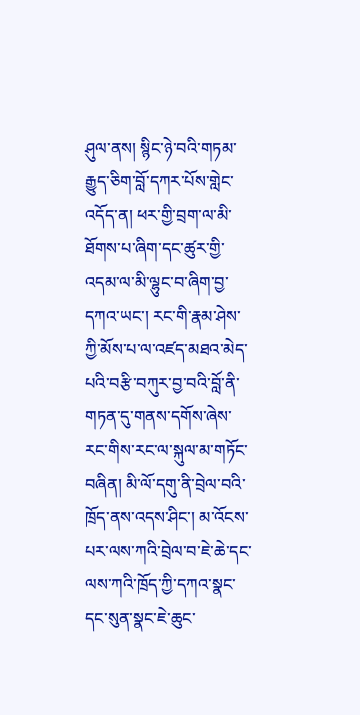ཤུལ་ནས། སྙིང་ཉེ་བའི་གཏམ་རྒྱུད་ཅིག་བློ་དཀར་པོས་གླེང་འདོད་ན། ཕར་གྱི་བྲག་ལ་མི་ཐོགས་པ་ཞིག་དང་ཚུར་གྱི་འདམ་ལ་མི་ལྷུང་བ་ཞིག་བྱ་དཀའ་ཡང་། རང་གི་རྣམ་ཤེས་ཀྱི་མོས་པ་ལ་འཛད་མཐའ་མེད་པའི་བརྩི་བཀུར་བྱ་བའི་བློ་ནི་གཏན་དུ་གནས་དགོས་ཞེས་རང་གིས་རང་ལ་སྐུལ་མ་གཏོང་བཞིན། མི་ལོ་དགུ་ནི་བྲེལ་བའི་ཁྲོད་ནས་འདས་ཤིང་། མ་འོངས་པར་ལས་ཀའི་བྲེལ་བ་ཇེ་ཆེ་དང་ལས་ཀའི་ཁྲོད་ཀྱི་དཀའ་སྣང་དང་སུན་སྣང་ཇེ་ཆུང་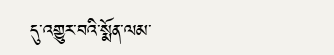དུ་འགྱུར་བའི་སྨོན་ལམ་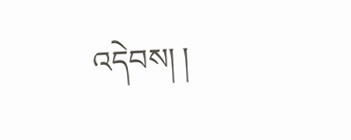འདེབས། །